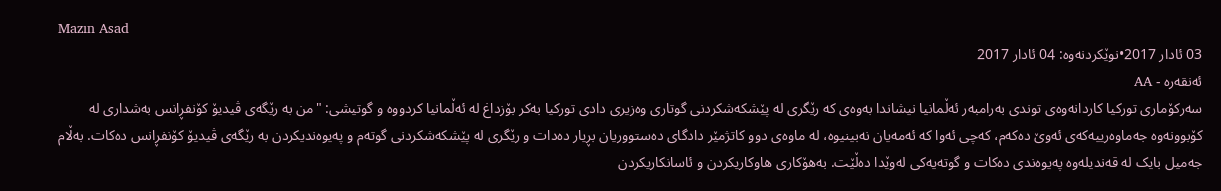Mazın Asad
03 ئادار 2017•نوێکردنەوە: 04 ئادار 2017
ئەنقەرە - AA
سەرکۆماری تورکیا کاردانەوەی توندی بەرامبەر ئەڵمانیا نیشاندا بەوەی کە رێگری لە پێشکەشکردنی گوتاری وەزیری دادی تورکیا بەکر بۆزداغ لە ئەڵمانیا کردووە و گوتیشی: "من بە رێگەی ڤیدیۆ کۆنفڕانس بەشداری لە کۆبوونەوە جەماوەرییەکەی ئەوێ دەکەم، کەچی ئەوا کە ئەمەیان نەبینیوە، لە ماوەی دوو کاتژمێر دادگای دەستووریان بڕیار دەدات و رێگری لە پێشکەشکردنی گوتەم و پەیوەندیکردن بە رێگەی ڤیدیۆ کۆنفڕانس دەکات. بەڵام جەمیل بایک لە قەندیلەوە پەیوەندی دەکات و گوتەیەکی لەوێدا دەڵێت. بەھۆکاری ھاوکاریکردن و ئاسانکاریکردن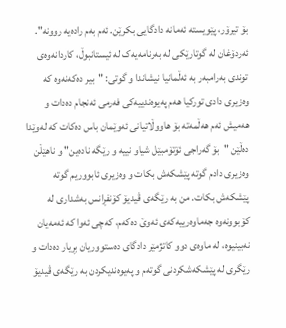بۆ تیرۆر، پێویستە ئەمانە دادگایی بکرێن. ئەم بەم رادەیە روونە".
ئەردۆغان لە گوتارێکی لە بەرنامەیەک لە ئیستانبوڵ، کاردانەوەی توندی بەرامبەر بە ئەڵمانیا نیشاندا و گوتی: "بیر دەکەنەوە کە وەزیری دادی تورکیا ھەم پەیوەندییەکی فەرمی ئەنجام دەدات و ھەمیش ئەم ھەڵمەتە بۆ ھاووڵاتیانی ئەوێمان باس دەکات کە لەوێدا دەڵێن "بۆ گەراجی ئۆتۆمبێل شیاو نییە و رێگە نادەین" و ناھێڵن وەزیری دادم گوتە پێشکەش بکات و وەزیری ئابووریم گوتە پێشکەش بکات. من بە رێگەی ڤیدیۆ کۆنفڕانس بەشداری لە کۆبوونەوە جەماوەرییەکەی ئەوێ دەکەم، کەچی ئەوا کە ئەمەیان نەبینیوە، لە ماوەی دوو کاتژمێر دادگای دەستووریان بڕیار دەدات و رێگری لە پێشکەشکردنی گوتەم و پەیوەندیکردن بە رێگەی ڤیدیۆ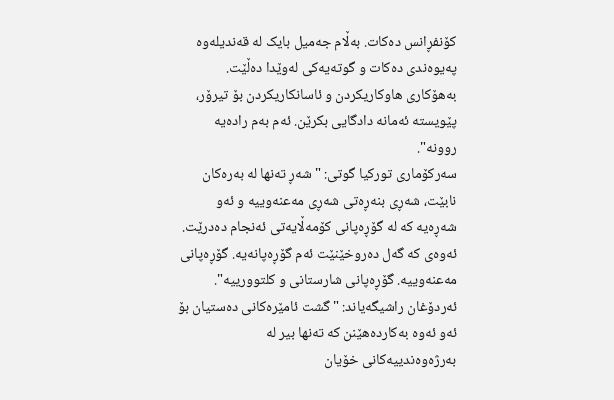کۆنفڕانس دەکات. بەڵام جەمیل بایک لە قەندیلەوە پەیوەندی دەکات و گوتەیەکی لەوێدا دەڵێت. بەھۆکاری ھاوکاریکردن و ئاسانکاریکردن بۆ تیرۆر، پێویستە ئەمانە دادگایی بکرێن. ئەم بەم رادەیە روونە".
سەرکۆماری تورکیا گوتی: "شەڕ تەنھا لە بەرەکان نابێت، شەڕی بنەڕەتی شەڕی مەعنەوییە و ئەو شەڕەیە کە لە گۆڕەپانی کۆمەڵایەتی ئەنجام دەدرێت. ئەوەی کە گەل دەروخێنێت ئەم گۆڕەپانەیە. گۆڕەپانی مەعنەوییە. گۆڕەپانی شارستانی و کلتوورییە".
ئەردۆغان راشیگەیاند: "گشت ئامێرەکانی دەستیان بۆ ئەو ئەوە بەکاردەھێنن کە تەنھا بیر لە بەرژەوەندییەکانی خۆیان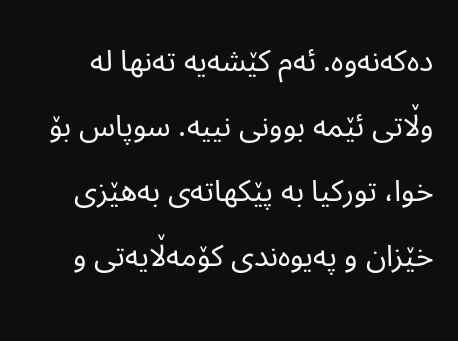دەکەنەوە. ئەم کێشەیە تەنھا لە وڵاتی ئێمە بوونی نییە. سوپاس بۆ خوا، تورکیا بە پێکھاتەی بەھێزی خێزان و پەیوەندی کۆمەڵایەتی و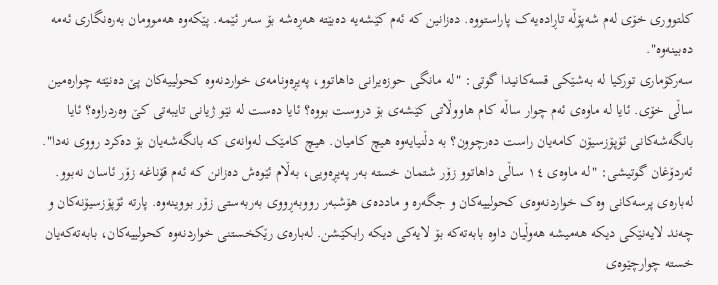کلتووری خۆی لەم شەپۆڵە تاڕادەیەک پاراستووە. دەزانین کە ئەم کێشەیە دەبێتە ھەڕەشە بۆ سەر ئێمە. پێکەوە ھەموومان بەرەنگاری ئەمە دەبینەوە".
سەرکۆماری تورکیا لە بەشێکی قسەکانیدا گوتی: "لە مانگی حوزەیرانی داھاتوو، پەیڕەونامەی خواردنەوە کحولییەکان پێ دەنێتە چوارەمین ساڵی خۆی. ئایا لە ماوەی ئەم چوار ساڵە کام ھاووڵاتی کێشەی بۆ دروست بووە؟ ئایا دەست لە نێو ژیانی تایبەتی کێ وەردراوە؟ ئایا بانگەشەکانی ئۆپۆزسیۆن کامەیان راست دەرچوون؟ بە دڵنیایەوە ھیچ کامیان. ھیچ کامێک لەوانەی کە بانگەشەیان بۆ دەکرد رووی نەدا".
ئەردۆغان گوتیشی: "لە ماوەی ١٤ ساڵی داھاتوو زۆر شتمان خستە بەر پەیڕەویی، بەڵام ئێوەش دەزانن کە ئەم قۆناغە زۆر ئاسان نەبوو. لەبارەی پرسەکانی وەک خواردنەوەی کحولییەکان و جگەرە و ماددەی ھۆشبەر رووبەڕووی بەربەستی زۆر بووینەوە. پارتە ئۆپۆزسیۆنەکان و چەند لایەنێکی دیکە ھەمیشە ھەوڵیان داوە بابەتەکە بۆ لایەکی دیکە رابکێشن. لەبارەی رێکخستنی خواردنەوە کحولییەکان، بابەتەکەیان خستە چوارچێوەی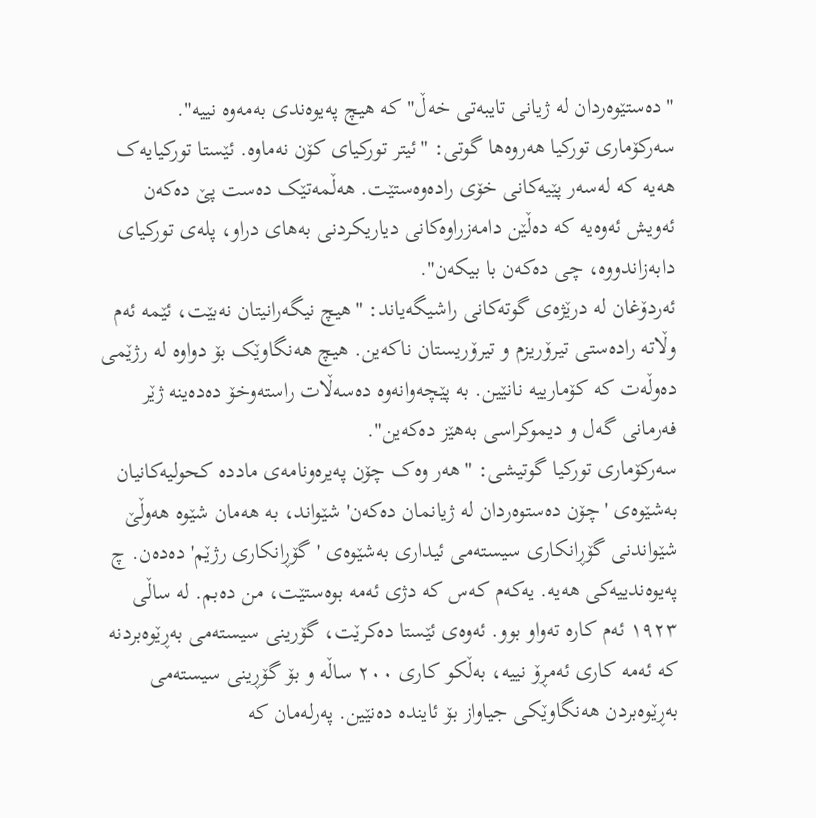"دەستێوەردان لە ژیانی تایبەتی خەڵ" کە ھیچ پەیوەندی بەمەوە نییە".
سەرکۆماری تورکیا ھەروەھا گوتی: "ئیتر تورکیای کۆن نەماوە. ئێستا تورکیایەک ھەیە کە لەسەر پێیەکانی خۆی رادەوەستێت. ھەڵمەتێک دەست پێ دەکەن ئەویش ئەوەیە کە دەڵێن دامەزراوەکانی دیاریکردنی بەھای دراو، پلەی تورکیای دابەزاندووە، چی دەکەن با بیکەن".
ئەردۆغان لە درێژەی گوتەکانی راشیگەیاند: "ھیچ نیگەرانیتان نەبێت، ئێمە ئەم وڵاتە رادەستی تیرۆریزم و تیرۆریستان ناکەین. ھیچ ھەنگاوێک بۆ دواوە لە رژێمی دەوڵەت کە کۆمارییە نانێین. بە پێچەوانەوە دەسەڵات راستەوخۆ دەدەینە ژێر فەرمانی گەل و دیموکراسی بەھێز دەکەین".
سەرکۆماری تورکیا گوتیشی: "ھەر وەک چۆن پەیرەونامەی ماددە کحولیەکانیان بەشێوەی 'چۆن دەستوەردان لە ژیانمان دەکەن' شێواند، بە ھەمان شێوە ھەوڵێ شێواندنی گۆڕانکاری سیستەمی ئیداری بەشێوەی 'گۆڕانکاری رژێم' دەدەن. چ پەیوەندییەکی ھەیە. یەکەم کەس کە دژی ئەمە بوەستێت، من دەبم. لە ساڵی ١٩٢٣ ئەم کارە تەواو بوو. ئەوەی ئێستا دەکرێت، گۆرینی سیستەمی بەڕێوەبردنە کە ئەمە کاری ئەمڕۆ نییە، بەڵکو کاری ٢٠٠ ساڵە و بۆ گۆڕینی سیستەمی بەڕێوەبردن ھەنگاوێکی جیاواز بۆ ئایندە دەنێین. پەرلەمان کە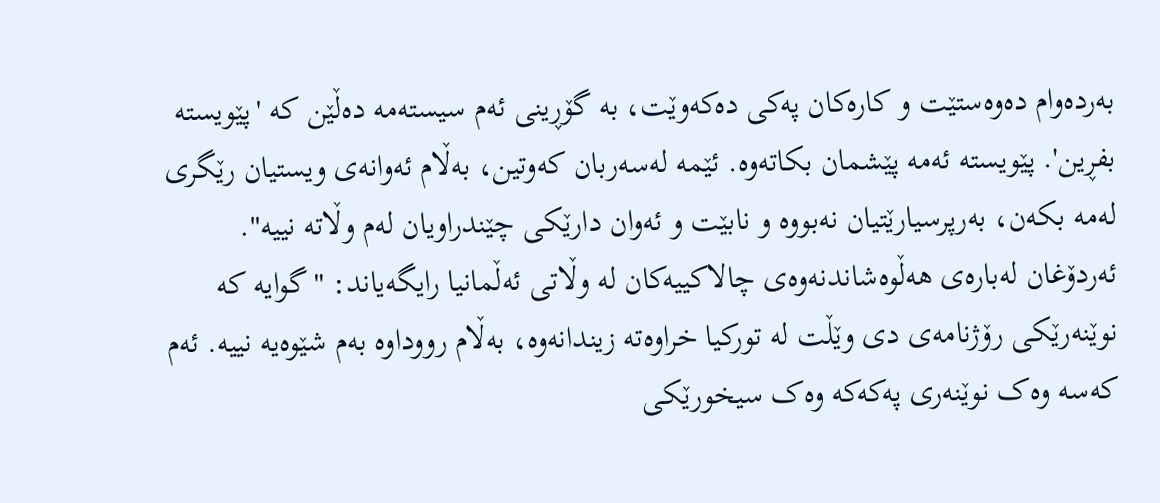بەردەوام دەوەستێت و کارەکان پەکی دەکەوێت، بە گۆڕینی ئەم سیستەمە دەڵێن کە 'پێویستە بفڕین'. پێویستە ئەمە پێشمان بکاتەوە. ئێمە لەسەربان کەوتین، بەڵام ئەوانەی ویستیان رێگری لەمە بکەن، بەرپرسیارێتیان نەبووە و نابێت و ئەوان دارێکی چێندراویان لەم وڵاتە نییە".
ئەردۆغان لەبارەی ھەڵوەشاندنەوەی چالاکییەکان لە وڵاتی ئەڵمانیا رایگەیاند: "گوایە کە نوێنەرێکی رۆژنامەی دی وێڵت لە تورکیا خراوەتە زیندانەوە، بەڵام رووداوە بەم شێوەیە نییە. ئەم کەسە وەک نوێنەری پەکەکە وەک سیخورێکی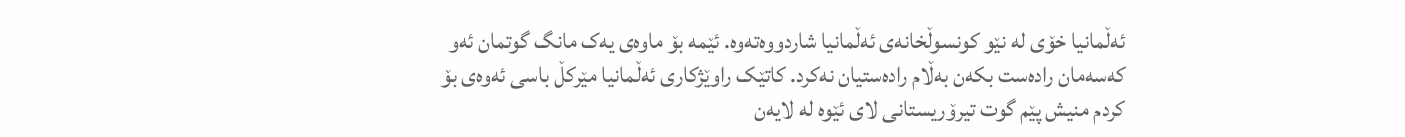ئەڵمانیا خۆی لە نێو کونسوڵخانەی ئەڵمانیا شاردووەتەوە. ئێمە بۆ ماوەی یەک مانگ گوتمان ئەو کەسەمان رادەست بکەن بەڵام رادەستیان نەکرد. کاتێک راوێژکاری ئەڵمانیا مێرکڵ باسی ئەوەی بۆ کردم منیش پێم گوت تیرۆریستانی لای ئێوە لە لایەن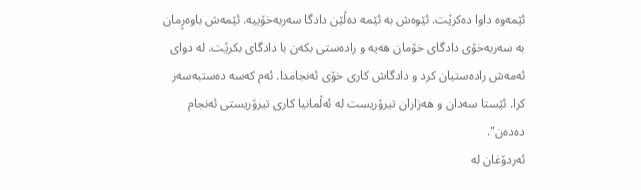ئێمەوە داوا دەکرێت. ئێوەش بە ئێمە دەڵێن دادگا سەربەخۆییە. ئێمەش باوەڕمان بە سەربەخۆی دادگای خۆمان ھەیە و رادەستی بکەن با دادگای بکرێت. لە دوای ئەمەش رادەستیان کرد و دادگاش کاری خۆی ئەنجامدا. ئەم کەسە دەستبەسەر کرا. ئێستا سەدان و ھەزاران تیرۆریست لە ئەڵمانیا کاری تیرۆریستی ئەنجام دەدەن".
ئەردۆغان لە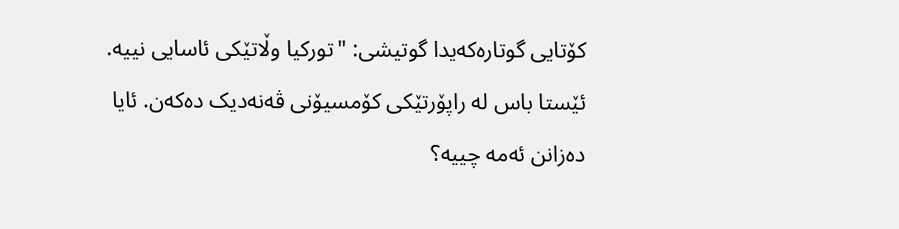کۆتایی گوتارەکەیدا گوتیشی: "تورکیا وڵاتێکی ئاسایی نییە. ئێستا باس لە راپۆرتێکی کۆمسیۆنی ڤەنەدیک دەکەن. ئایا دەزانن ئەمە چییە؟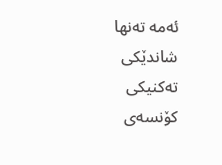ئەمە تەنھا شاندێکی تەکنیکی کۆنسەی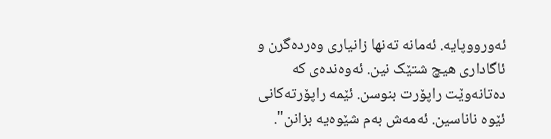ئەورووپایە. ئەمانە تەنھا زانیاری وەردەگرن و ئاگاداری ھیچ شتێک نین. ئەوەندەی کە دەتانەوێت راپۆرت بنوسن. ئێمە راپۆرتەکانی ئێوە ناناسین. ئەمەش بەم شێوەیە بزانن".